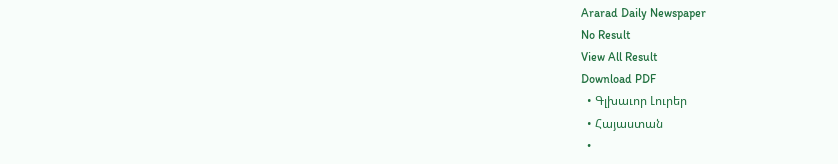Ararad Daily Newspaper
No Result
View All Result
Download PDF
  • Գլխաւոր Լուրեր
  • Հայաստան
  •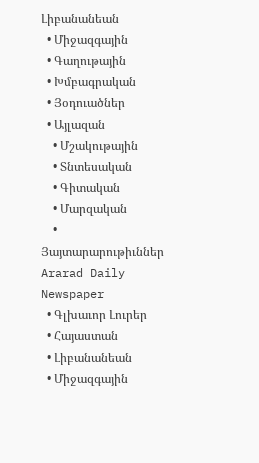Լիբանանեան
  • Միջազգային
  • Գաղութային
  • Խմբագրական
  • Յօդուածներ
  • Այլազան
    • Մշակութային
    • Տնտեսական
    • Գիտական
    • Մարզական
    • Յայտարարութիւններ
Ararad Daily Newspaper
  • Գլխաւոր Լուրեր
  • Հայաստան
  • Լիբանանեան
  • Միջազգային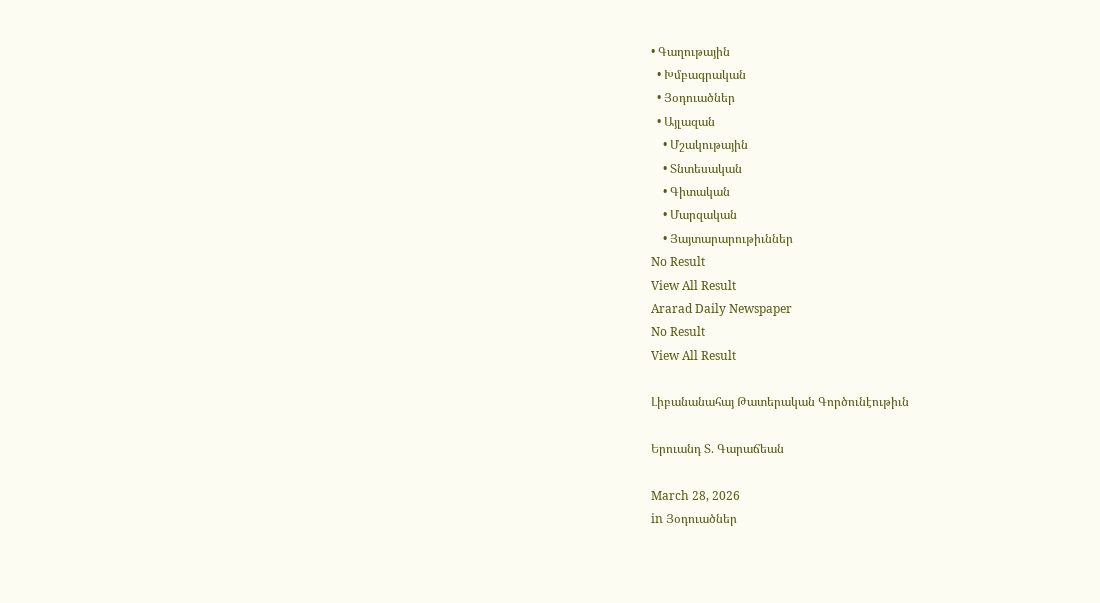• Գաղութային
  • Խմբագրական
  • Յօդուածներ
  • Այլազան
    • Մշակութային
    • Տնտեսական
    • Գիտական
    • Մարզական
    • Յայտարարութիւններ
No Result
View All Result
Ararad Daily Newspaper
No Result
View All Result

Լիբանանահայ Թատերական Գործունէութիւն

Երուանդ Տ. Գարաճեան

March 28, 2026
in Յօդուածներ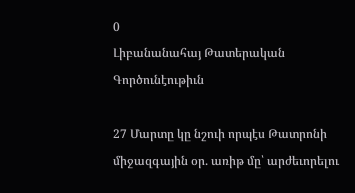0
Լիբանանահայ Թատերական Գործունէութիւն

27 Մարտը կը նշուի որպէս Թատրոնի միջազգային օր. առիթ մը՝ արժեւորելու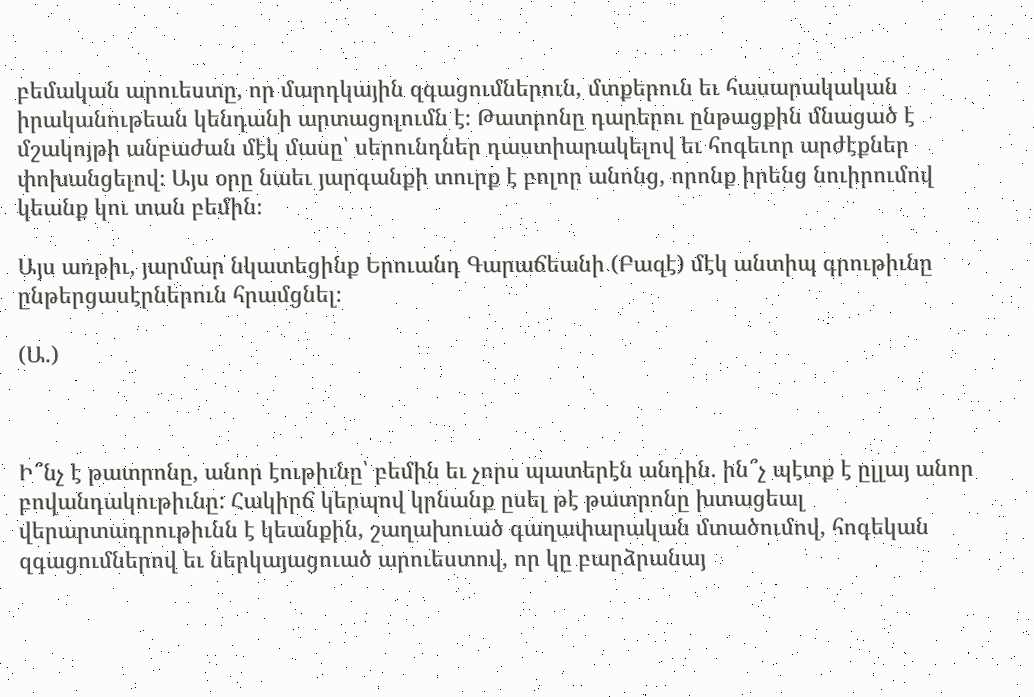բեմական արուեստը, որ մարդկային զգացումներուն, մտքերուն եւ հասարակական իրականութեան կենդանի արտացոլումն է։ Թատրոնը դարերու ընթացքին մնացած է մշակոյթի անբաժան մէկ մասը՝ սերունդներ դաստիարակելով եւ հոգեւոր արժէքներ փոխանցելով։ Այս օրը նաեւ յարգանքի տուրք է բոլոր անոնց, որոնք իրենց նուիրումով կեանք կու տան բեմին։

Այս առթիւ, յարմար նկատեցինք Երուանդ Գարաճեանի (Բազէ) մէկ անտիպ գրութիւնը ընթերցասէրներուն հրամցնել։

(Ա.)



Ի՞նչ է թատրոնը, անոր էութիւնը՝ բեմին եւ չորս պատերէն անդին. ին՞չ պէտք է ըլլայ անոր բովանդակութիւնը: Հակիրճ կերպով կրնանք ըսել թէ թատրոնը խտացեալ վերարտադրութիւնն է կեանքին, շաղախուած գաղափարական մտածումով, հոգեկան զգացումներով եւ ներկայացուած արուեստով, որ կը բարձրանայ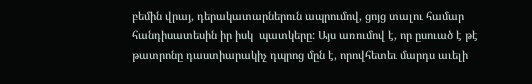բեմին վրայ, դերակատարներուն ապրումով, ցոյց տալու համար հանդիսատեսին իր իսկ  պատկերը: Այս առումով է, որ ըսուած է թէ թատրոնը դաստիարակիչ դպրոց մըն է, որովհետեւ մարդս աւելի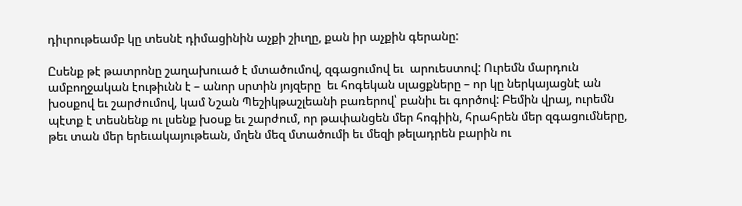դիւրութեամբ կը տեսնէ դիմացինին աչքի շիւղը, քան իր աչքին գերանը:

Ըսենք թէ թատրոնը շաղախուած է մտածումով, զգացումով եւ  արուեստով: Ուրեմն մարդուն ամբողջական էութիւնն է – անոր սրտին յոյզերը  եւ հոգեկան սլացքները – որ կը ներկայացնէ ան խօսքով եւ շարժումով, կամ Նշան Պեշիկթաշլեանի բառերով՝ բանիւ եւ գործով: Բեմին վրայ, ուրեմն պէտք է տեսնենք ու լսենք խօսք եւ շարժում, որ թափանցեն մեր հոգիին, հրահրեն մեր զգացումները, թեւ տան մեր երեւակայութեան, մղեն մեզ մտածումի եւ մեզի թելադրեն բարին ու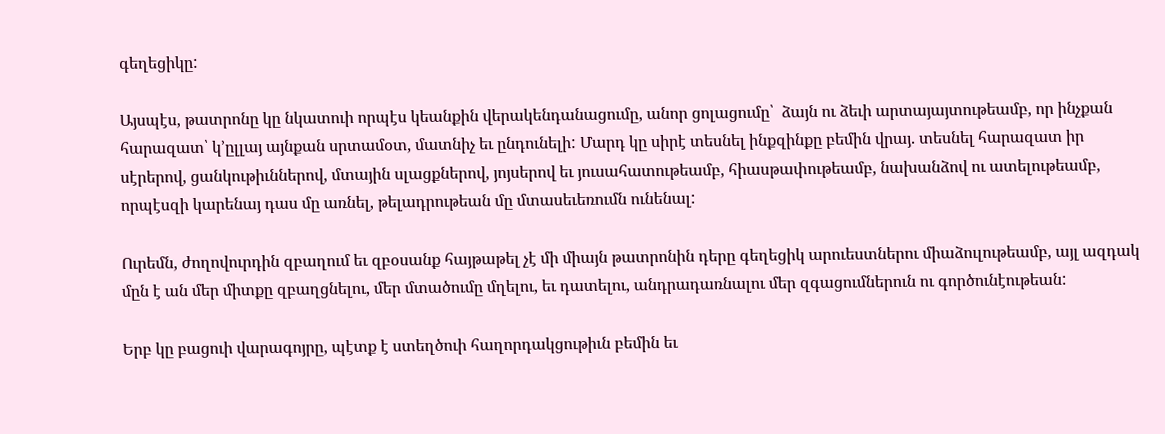գեղեցիկը:

Այսպէս, թատրոնը կը նկատուի որպէս կեանքին վերակենդանացումը, անոր ցոլացումը՝  ձայն ու ձեւի արտայայտութեամբ, որ ինչքան հարազատ՝ կ’ըլլայ այնքան սրտամօտ, մատնիչ եւ ընդունելի: Մարդ կը սիրէ տեսնել ինքզինքը բեմին վրայ. տեսնել հարազատ իր սէրերով, ցանկութիւններով, մտային սլացքներով, յոյսերով եւ յուսահատութեամբ, հիասթափութեամբ, նախանձով ու ատելութեամբ, որպէսզի կարենայ դաս մը առնել, թելադրութեան մը մտասեւեռումն ունենալ:

Ուրեմն, ժողովուրդին զբաղում եւ զբօսանք հայթաթել չէ մի միայն թատրոնին դերը գեղեցիկ արուեստներու միաձուլութեամբ, այլ ազդակ մըն է ան մեր միտքը զբաղցնելու, մեր մտածումը մղելու, եւ դատելու, անդրադառնալու մեր զգացումներուն ու գործունէութեան:

Երբ կը բացուի վարագոյրը, պէտք է ստեղծուի հաղորդակցութիւն բեմին եւ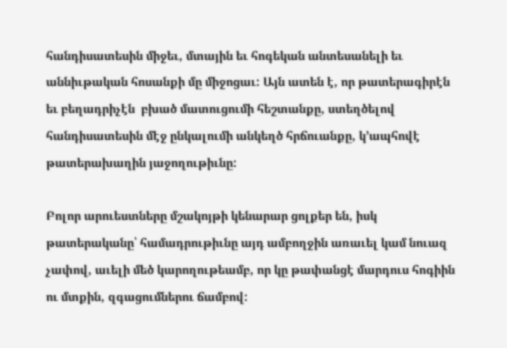հանդիսատեսին միջեւ, մտային եւ հոգեկան անտեսանելի եւ աննիւթական հոսանքի մը միջոցաւ: Այն ատեն է, որ թատերագիրէն եւ բեղադրիչէն  բխած մատուցումի հեշտանքը, ստեղծելով հանդիսատեսին մէջ ընկալումի անկեղծ հրճուանքը, կ’ապհովէ թատերախաղին յաջողութիւնը:

Բոլոր արուեստները մշակոյթի կենարար ցոլքեր են, իսկ թատերականը՝ համադրութիւնը այդ ամբողջին առաւել կամ նուազ չափով, աւելի մեծ կարողութեամբ, որ կը թափանցէ մարդուս հոգիին ու մտքին, զգացումներու ճամբով: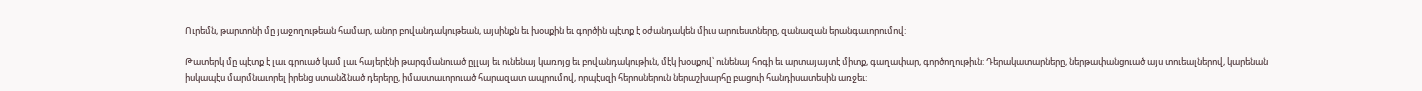Ուրեմն, թարտոնի մը յաջողութեան համար, անոր բովանդակութեան, այսինքն եւ խօսքին եւ գործին պէտք է օժանդակեն միւս արուեստները, զանազան երանգաւորումով:

Թատերկ մը պէտք է լաւ գրուած կամ լաւ հայերէնի թարգմանուած ըլլայ եւ ունենայ կառոյց եւ բովանդակութիւն, մէկ խօսքով՝ ունենայ հոգի եւ արտայայտէ միտք, գաղափար, գործողութիւն: Դերակատարները, ներթափանցուած այս տուեալներով, կարենան իսկապէս մարմնաւորել իրենց ստանձնած դերերը, իմաստաւորուած հարազատ ապրումով, որպէսզի հերոսներուն ներաշխարհը բացուի հանդիսատեսին առջեւ: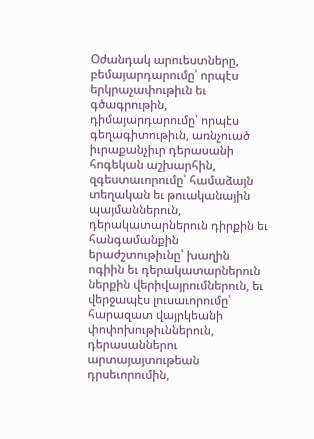Օժանդակ արուեստները, բեմայարդարումը՝ որպէս երկրաչափութիւն եւ գծագրութին, դիմայարդարումը՝ որպէս գեղագիտութիւն, առնչուած իւրաքանչիւր դերասանի հոգեկան աշխարհին, զգեստաւորումը՝ համաձայն տեղական եւ թուականային պայմաններուն, դերակատարներուն դիրքին եւ հանգամանքին երաժշտութիւնը՝ խաղին ոգիին եւ դերակատարներուն ներքին վերիվայրումներուն, եւ վերջապէս լուսաւորումը՝ հարազատ վայրկեանի փոփոխութիւններուն, դերասաններու արտայայտութեան դրսեւորումին,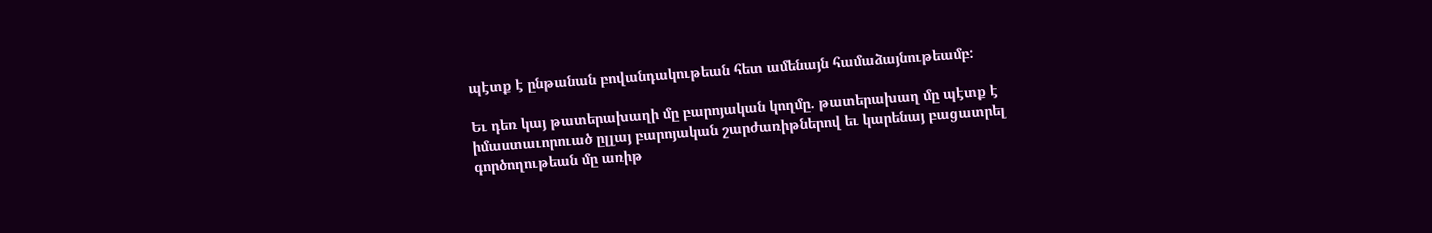պէտք է ընթանան բովանդակութեան հետ ամենայն համաձայնութեամբ:

Եւ դեռ կայ թատերախաղի մը բարոյական կողմը. թատերախաղ մը պէտք է իմաստաւորուած ըլլայ բարոյական շարժառիթներով եւ կարենայ բացատրել գործողութեան մը առիթ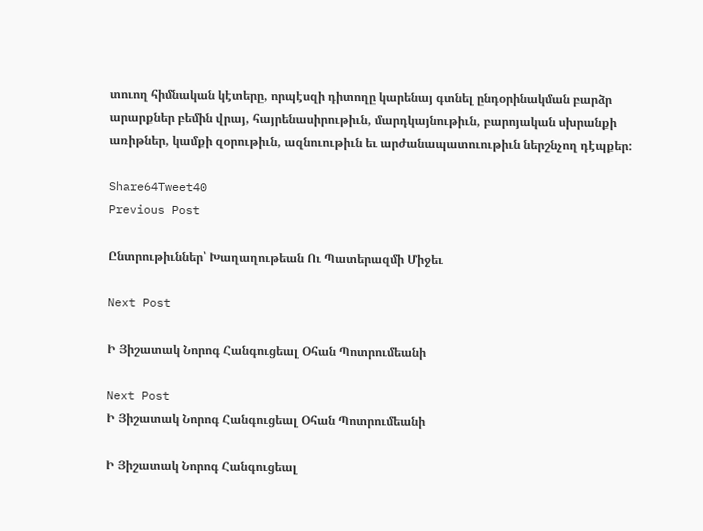տուող հիմնական կէտերը, որպէսզի դիտողը կարենայ գտնել ընդօրինակման բարձր արարքներ բեմին վրայ, հայրենասիրութիւն, մարդկայնութիւն, բարոյական սխրանքի առիթներ, կամքի զօրութիւն, ազնուութիւն եւ արժանապատուութիւն ներշնչող դէպքեր:

Share64Tweet40
Previous Post

Ընտրութիւններ՝ Խաղաղութեան Ու Պատերազմի Միջեւ

Next Post

Ի Յիշատակ Նորոգ Հանգուցեալ Օհան Պոտրումեանի

Next Post
Ի Յիշատակ Նորոգ Հանգուցեալ Օհան Պոտրումեանի

Ի Յիշատակ Նորոգ Հանգուցեալ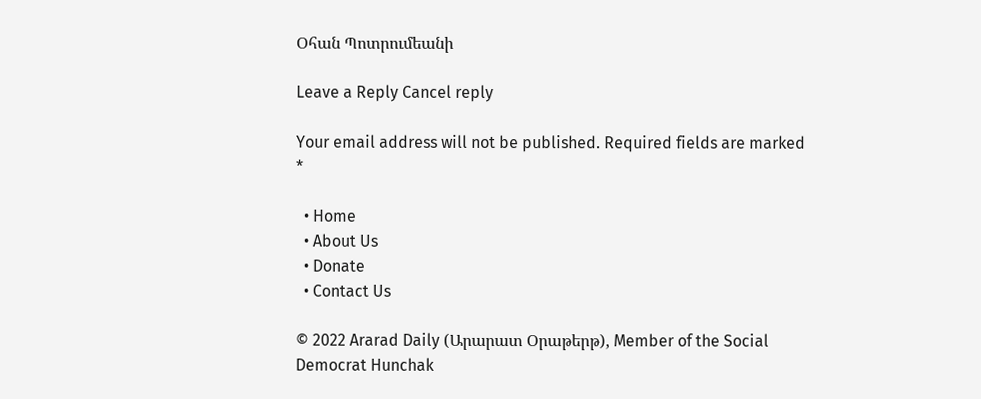Օհան Պոտրումեանի

Leave a Reply Cancel reply

Your email address will not be published. Required fields are marked *

  • Home
  • About Us
  • Donate
  • Contact Us

© 2022 Ararad Daily (Արարատ Օրաթերթ), Member of the Social Democrat Hunchak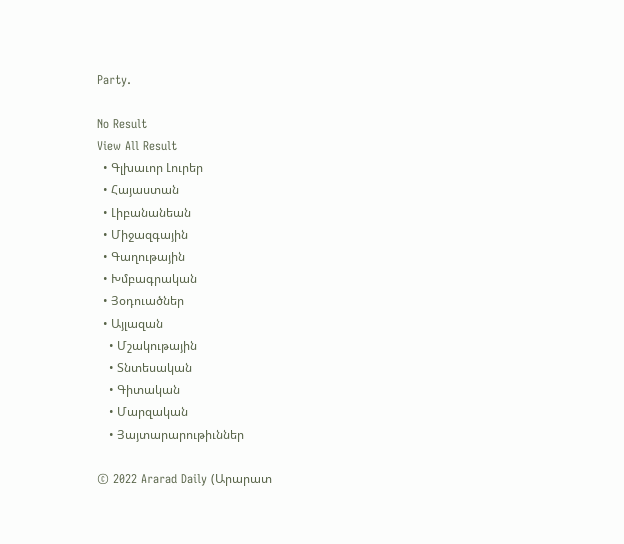Party.

No Result
View All Result
  • Գլխաւոր Լուրեր
  • Հայաստան
  • Լիբանանեան
  • Միջազգային
  • Գաղութային
  • Խմբագրական
  • Յօդուածներ
  • Այլազան
    • Մշակութային
    • Տնտեսական
    • Գիտական
    • Մարզական
    • Յայտարարութիւններ

© 2022 Ararad Daily (Արարատ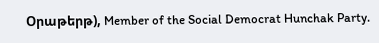Օրաթերթ), Member of the Social Democrat Hunchak Party.